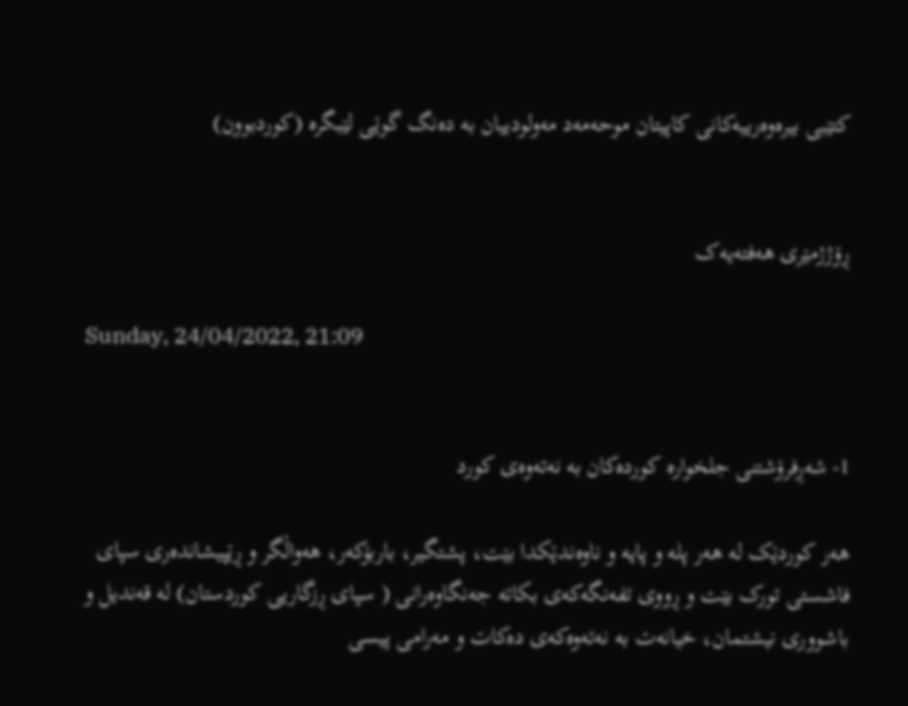کتێبی بیرەوەرییەکانی کاپیتان موحەمەد مەولودییان بە دەنگ گوێی لێبگرە (کوردبوون)


ڕۆژژمێری هەفتەیەک

Sunday, 24/04/2022, 21:09


1- شەڕفرۆشتنی جلخوارە کوردەکان بە نەتەوەی کورد

ھەر کوردێک لە ھەر پلە و پایە و ناوەندێکدا بێت، پشتگیر، باربۆکەر، ھەواڵگر و ڕێپیشاندەری سپای فاشستی تورک بێت و ڕووی تفەنگەکەی بکاتە جەنگاوەرانی ( سپای ڕزگاریی کوردستان) لە قەندیل و باشووری نیشتمان، خیانەت بە نەتەوەکەی دەکات و مەرامی پیسی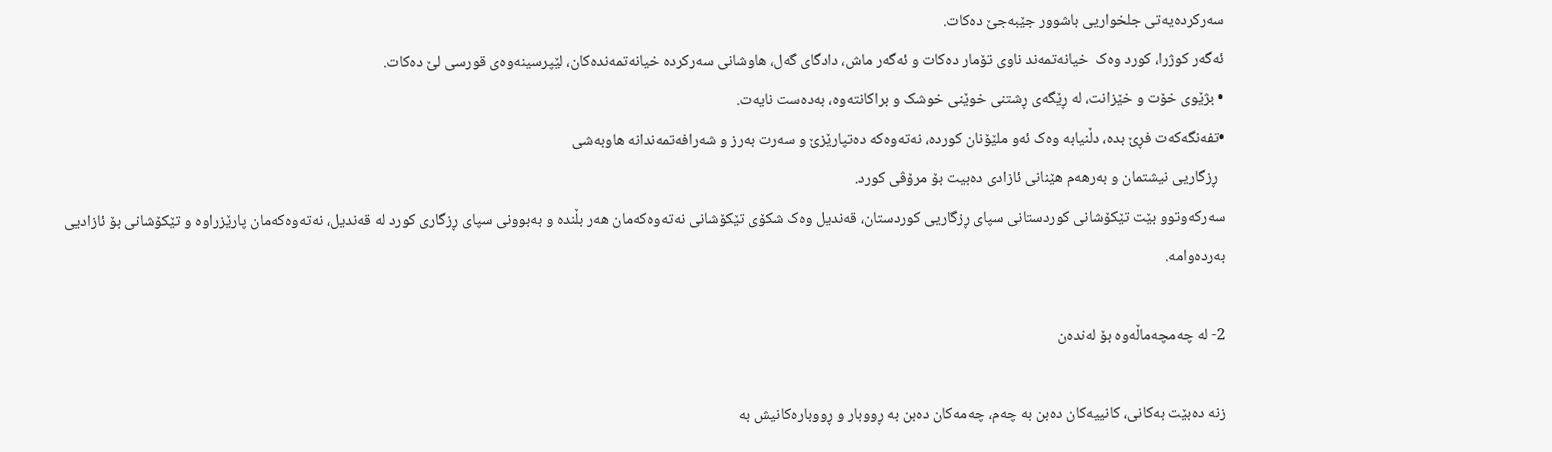سەرکردەیەتی جلخواریی باشوور جێبەجێ دەکات.
ئەگەر کوژرا، کورد وەک  خیانەتمەند ناوی تۆمار دەکات و ئەگەر ماش، دادگای گەل، ھاوشانی سەرکردە خیانەتمەندەکان، لێپرسینەوەی قورسی لێ دەکات.
• بژێوی خۆت و خێزانت، لە ڕێگەی ڕشتنی خوێنی خوشک و براکانتەوە، بەدەست نایەت.
•تفەنگەکەت فڕێ بدە، دڵنیابە وەک ئەو ملێۆنان کوردە، نەتەوەکە دەتپارێزێ و سەرت بەرز و شەرافەتمەندانە ھاوبەشی
  ڕزگاریی نیشتمان و بەرھەم ھێنانی ئازادی دەبیت بۆ مرۆڤی کورد.
سەرکەوتوو بێت تێکۆشانی کوردستانی سپای ڕزگاریی کوردستان، قەندیل وەک شکۆی تێکۆشانی نەتەوەکەمان ھەر بڵندە و بەبوونی سپای ڕزگاری کورد لە قەندیل، نەتەوەکەمان پارێزراوە و تێکۆشانی بۆ ئازادیی بەردەوامە.

2- لە چەمچەماڵەوە بۆ لەندەن

زنە دەبێت بەکانی، کانییەکان دەبن بە چەم، چەمەکان دەبن بە ڕووبار و ڕووبارەکانیش بە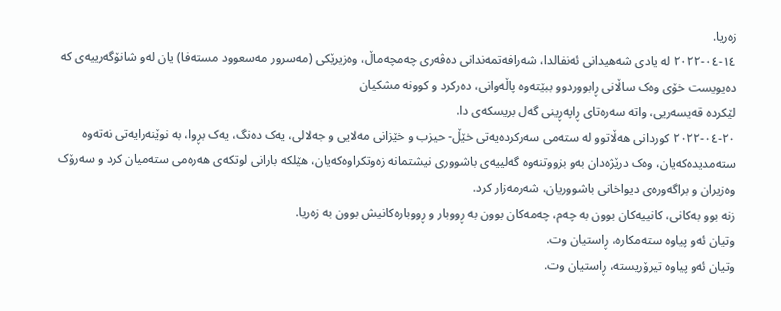زەریا.
١٤-٠٤-٢٠٢٢ لە یادی شەھیدانی ئەنفالدا، شەرافەتمەندانی دەڤەری چەمچەماڵ، وەزیرێکی (مەسرور مەسعوود مستەفا) یان لەو شانۆگەرییەی کە دەیویست خۆی وەک ساڵانی ڕابووردوو ببێتەوە پاڵەوانی، دەرکرد و کوونە مشکیان
لێکردە قەیسەریی، واتە سەرەتای ڕاپەڕینی گەل بریسکەی دا.
٢٠-٠٤-٢٠٢٢ کوردانی ھەڵاتوو لە ستەمی سەرکردەیەتی خێڵ- حیزب و خێزانی مەلایی و جەلالی، یەک دەنگ، یەک بڕوا، بە نوێنەرایەتی نەتەوە ستەمدیدەکەیان، وەک درێژەدان بەو بزووتنەوە گەلییەی باشووری نیشتمانە زەوتکراوەکەیان، ھێلکە بارانی لوتکەی ھەرەمی ستەمیان کرد و سەرۆک وەزیران و براگەورەی دیواخانی باشووریان، شەرمەزار کرد.
زنە بوو بەکانی، کانییەکان بوون بە چەم، چەمەکان بوون بە ڕووبار و ڕووبارەکانیش بوون بە زەریا.
وتیان ئەو پیاوە ستەمکارە، ڕاستیان وت.
وتیان ئەو پیاوە تیرۆریستە، ڕاستیان وت.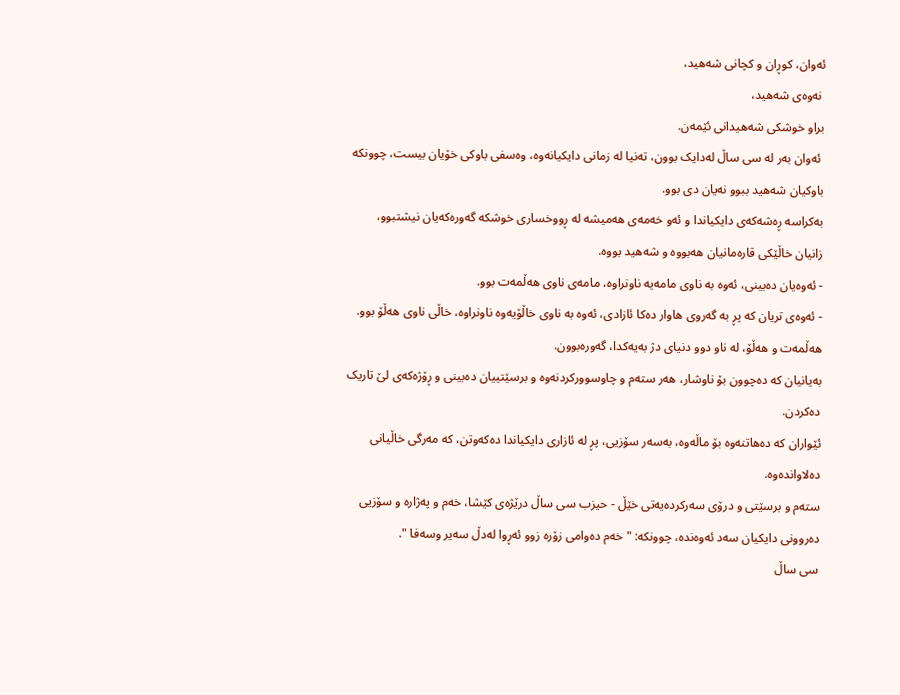ئەوان، کوڕان و کچانی شەھید،
 نەوەی شەھید،
براو خوشکی شەھیدانی ئێمەن.
 ئەوان بەر لە سی ساڵ لەدایک بوون، تەنیا لە زمانی دایکیانەوە، وەسفی باوکی خۆیان بیست، چوونکە باوکیان شەھید ببوو نەیان دی بوو.
بەکراسە ڕەشەکەی دایکیاندا و ئەو خەمەی ھەمیشە لە ڕووخساری خوشکە گەورەکەیان نیشتبوو، زانیان خاڵێکی قارەمانیان ھەبووە و شەھید بووە.
- ئەوەیان دەبینی، ئەوە بە ناوی مامەیە ناونراوە، مامەی ناوی ھەڵمەت بوو.
- ئەوەی تریان کە پڕ بە گەروی ھاوار دەکا ئازادی، ئەوە بە ناوی خاڵۆیەوە ناونراوە، خاڵی ناوی ھەڵۆ بوو.
ھەڵمەت و ھەڵۆ، لە ناو دوو دنیای دژ بەیەکدا، گەورەبوون.
بەیانیان کە دەچوون بۆ ناوشار، ھەر ستەم و چاوسوورکردنەوە و برسێتییان دەبینی و ڕۆژەکەی لێ تاریک دەکردن.
ئێواران کە دەھاتنەوە بۆ ماڵەوە، بەسەر سۆزیی، پڕ لە ئازاری دایکیاندا دەکەوتن، کە مەرگی خاڵیانی دەلاواندەوە.
ستەم و برسێتی و درۆی سەرکردەیەتی خێڵ - حیزب سی ساڵ درێژەی کێشا، خەم و پەژارە و سۆزیی دەروونی دایکیان سەد ئەوەندە، چوونکە: " خەم دەوامی زۆرە زوو ئەڕوا لەدڵ سەیر وسەفا ".
سی ساڵ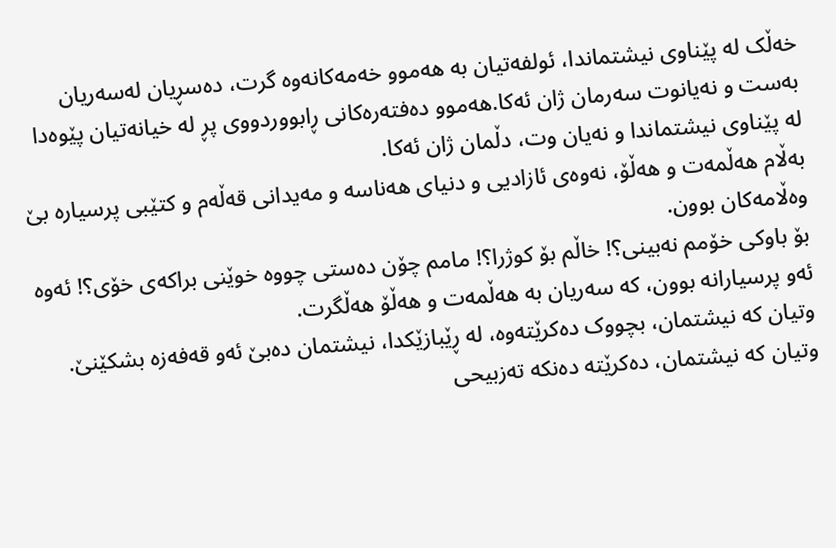خەڵک لە پێناوی نیشتماندا، ئولفەتیان بە ھەموو خەمەکانەوە گرت، دەسڕیان لەسەریان بەست و نەیانوت سەرمان ژان ئەکا.هەموو دەفتەرەکانی ڕابووردووی پڕ لە خیانەتیان پێوەدا لە پێناوی نیشتماندا و نەیان وت، دڵمان ژان ئەکا.
بەڵام ھەڵمەت و ھەڵۆ، نەوەی ئازادیی و دنیای ھەناسە و مەیدانی قەڵەم و کتێبی پرسیارە بێ وەڵامەکان بوون.
بۆ باوکی خۆمم نەبینی؟! خاڵم بۆ کوژرا؟! مامم چۆن دەستی چووە خوێنی براکەی خۆی؟! ئەوە ئەو پرسیارانە بوون، کە سەریان بە ھەڵمەت و ھەڵۆ ھەڵگرت.
وتیان کە نیشتمان، بچووک دەکرێتەوە، لە ڕێبازێکدا، نیشتمان دەبێ ئەو قەفەزە بشکێنێ.
وتیان کە نیشتمان، دەکرێتە دەنکە تەزبیحی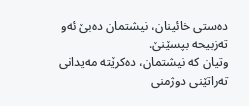دەستی خائینان، نیشتمان دەبێ ئەو تەزبیحە بپسێنێ.
وتیان کە نیشتمان، دەکرێتە مەیدانی تەراتێنی دوژمنی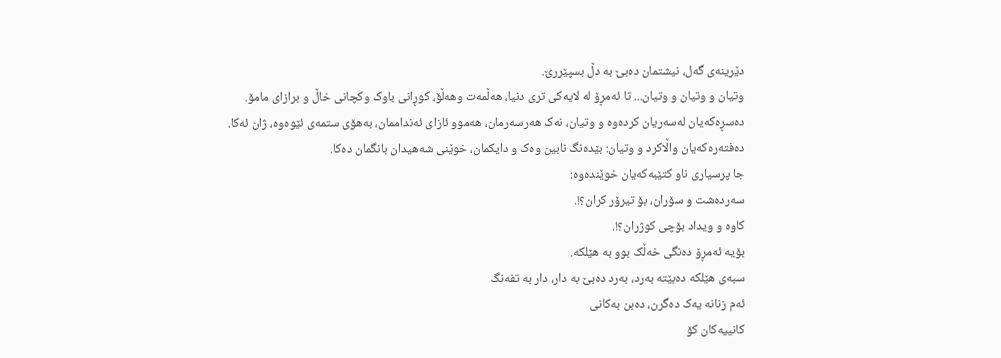دێرینەی گەل، نیشتمان دەبێ بە دڵ بسپێررێ.
وتیان و وتیان و وتیان... تا ئەمڕۆ لە لایەکی تری دنیا، ھەڵمەت وھەڵۆ، کوڕانی باوک وکچانی خاڵ و برازای مامۆ.
دەسڕەکەیان لەسەریان کردەوە و وتیان، نەک ھەرسەرمان، ھەموو ئازای ئەنداممان، بەھۆی ستمەی ئێوەوە، ژان ئەکا.
دەفتەرەکەیان واڵاکرد و وتیان: بێدەنگ نابین وەک و دایکمان، خوێنی شەھیدان بانگمان دەکا.
جا پرسیاری ناو کتێبەکەیان خوێندەوە:
سەردەشت و سۆران، بۆ تیرۆر کران؟!.
کاوە و ویداد بۆچی کوژران؟!.
بۆیە ئەمڕۆ دەنگی خەڵک بوو بە ھێلکە.
سبەی ھێلکە دەبێتە بەرد، بەرد دەبێ بە دار، دار بە تفەنگ
ئەم زنانە یەک دەگرن، دەبن بەکانی
کانییەکان کۆ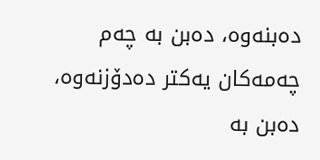دەبنەوە، دەبن بە چەم
چەمەکان یەکتر دەدۆزنەوە، دەبن بە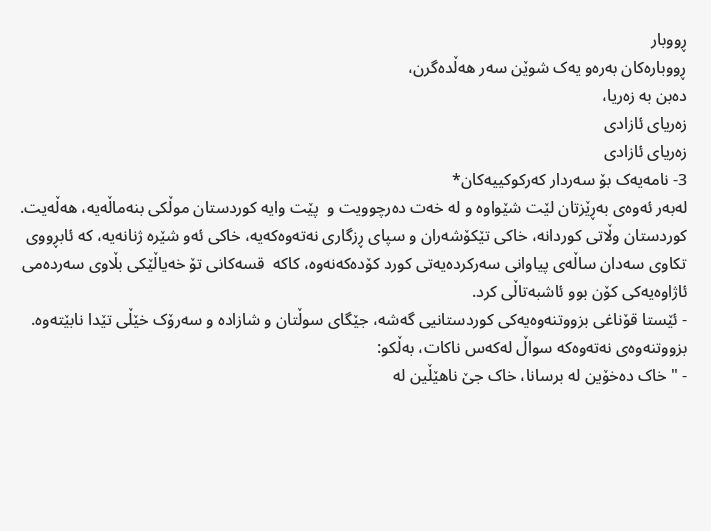ڕووبار
ڕووبارەکان بەرەو یەک شوێن سەر ھەڵدەگرن،
دەبن بە زەریا،
زەریای ئازادی
زەریای ئازادی
3- نامەیەک بۆ سەردار کەرکوکییەکان*
لەبەر ئەوەی بەڕێزتان لێت شێواوە و لە خەت دەرچوویت و  پێت وایە کوردستان موڵکی بنەماڵەیە، ھەڵەیت.
کوردستان وڵاتی کوردانە، خاکی تێکۆشەران و سپای ڕزگاری نەتەوەکەیە، خاکی ئەو شێرە ژنانەیە، کە ئابڕووی
تکاوی سەدان ساڵەی پیاوانی سەرکردەیەتی کورد کۆدەکەنەوە، کاکە  قسەکانی تۆ خەیاڵێكی بڵاوی سەردەمی
ئاژاوەیەکی کۆن بوو ئاشبەتاڵی کرد.
- ئێستا قۆناغی بزووتنەوەیەکی کوردستانیی گەشە، جێگای سوڵتان و شازادە و سەرۆک خێڵی تێدا نابێتەوە.
بزووتنەوەی نەتەوەکە سواڵ لەکەس ناکات، بەڵکو:
- " خاک دەخۆین لە برسانا، خاک جێ ناھێڵین لە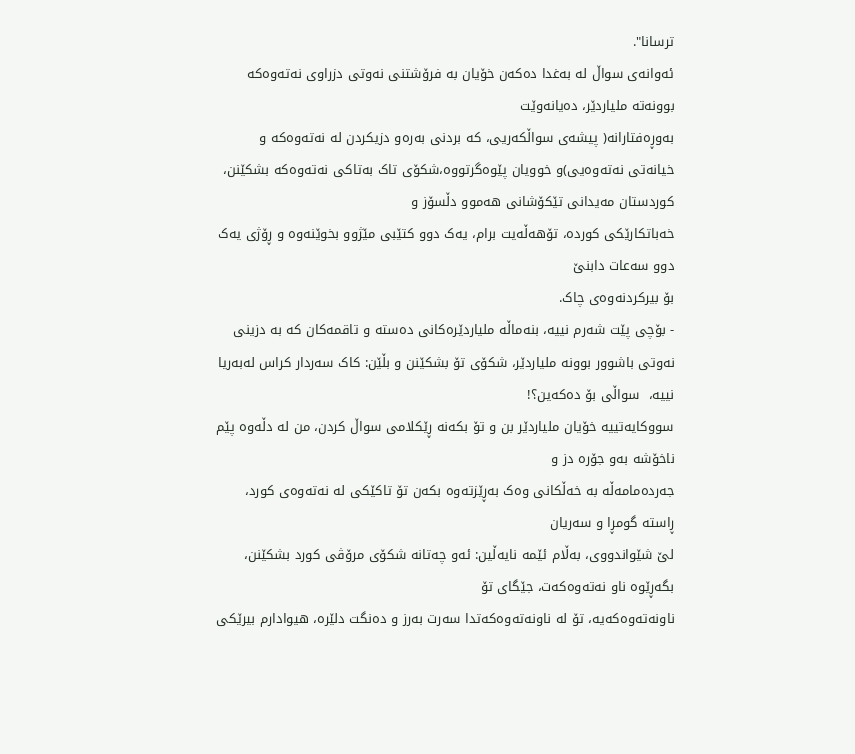ترسانا".
ئەوانەی سواڵ لە بەغدا دەکەن خۆیان بە فرۆشتنی نەوتی دزراوی نەتەوەکە بوونەتە ملیاردێر، دەیانەوێت
بەوڕەفتارانە( پیشەی سواڵکەریی، کە بردنی بەرەو دزیکردن لە نەتەوەکە و خیانەتی نەتەوەیی)و خوویان پێوەگرتووە،شکۆی تاک بەتاکی نەتەوەکە بشکێنن، کوردستان مەیدانی تێکۆشانی ھەموو دڵسۆز و
خەباتکارێکی کوردە، تۆھەڵەیت برام، یەک دوو کتێبی مێژوو بخوێنەوە و ڕۆژی یەک دوو سەعات دابنێ
بۆ بیرکردنەوەی چاک.
- بۆچی پێت شەرم نییە، بنەماڵە ملیاردێرەکانی دەستە و تاقمەکان کە بە دزینی نەوتی باشوور بوونە ملیاردێر، شکۆی تۆ بشکێنن و بڵێن: کاک سەردار کراس لەبەریا نییە،  سواڵی بۆ دەکەین؟!
سووکایەتییە خۆیان ملیاردێر بن و تۆ بکەنە ڕێکلامی سواڵ کردن، من لە دڵەوە پێم ناخۆشە بەو جۆرە دز و
جەردەمامەڵە بە خەڵکانی وەک بەڕێزتەوە بکەن تۆ تاکێکی لە نەتەوەی کورد، ڕاستە گومڕا و سەریان
لێ شێواندووی، بەڵام ئێمە نایەڵین: ئەو چەتانە شکۆی مرۆڤی کورد بشکێنن، بگەڕێوە ناو نەتەوەکەت، جێگای تۆ
ناونەتەوەکەیە، تۆ لە ناونەتەوەکەتدا سەرت بەرز و دەنگت دلێرە، ھیوادارم بیرێکی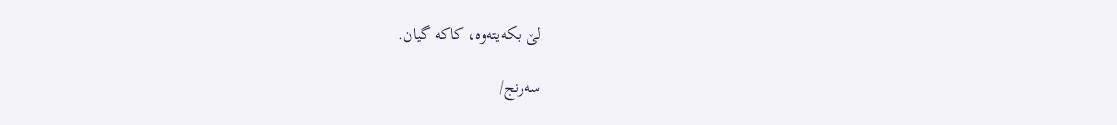لێ بکەیتەوە، کاکە گیان.

سەرنج/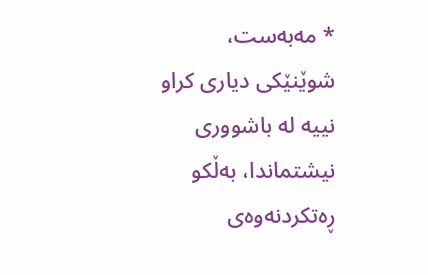* مەبەست، شوێنێکی دیاری کراو نییە لە باشووری نیشتماندا، بەڵكو ڕەتکردنەوەی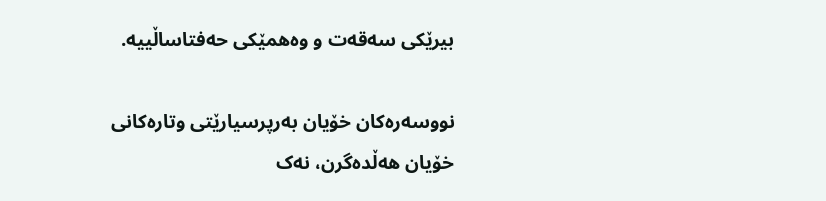بیرێکی سەقەت و وەهمێکی حەفتاساڵییە.

نووسەرەکان خۆیان بەرپرسیارێتی وتارەکانی خۆیان هەڵدەگرن، نەک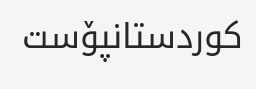کوردستانپۆست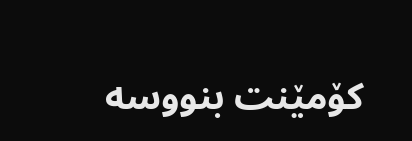کۆمێنت بنووسە